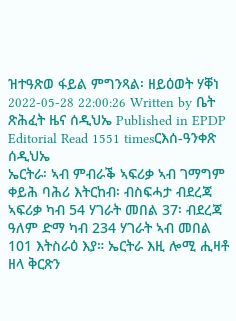ዝተዓጽወ ፋይል ምግንጻል፡ ዘይዕወት ሃቐነ
2022-05-28 22:00:26 Written by ቤት ጽሕፈት ዜና ሰዲህኤ Published in EPDP Editorial Read 1551 timesርእሰ-ዓንቀጽ ሰዲህኤ
ኤርትራ፡ ኣብ ምብራቕ ኣፍሪቃ ኣብ ገማግም ቀይሕ ባሕሪ እትርከብ፡ ብስፍሓታ ብደረጃ ኣፍሪቃ ካብ 54 ሃገራት መበል 37፡ ብደረጃ ዓለም ድማ ካብ 234 ሃገራት ኣብ መበል 101 እትስራዕ እያ። ኤርትራ እዚ ሎሚ ሒዛቶ ዘላ ቅርጽን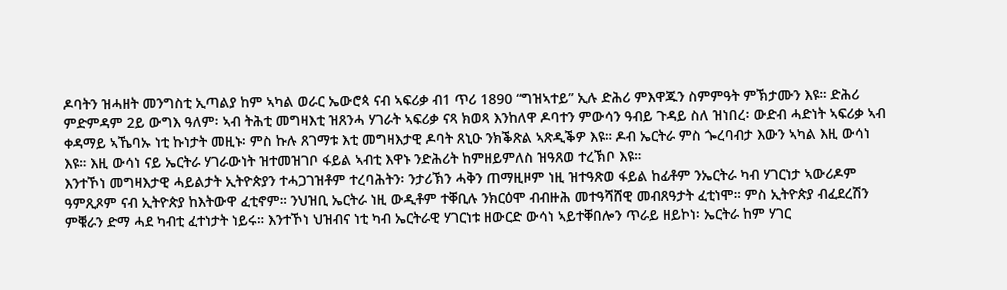ዶባትን ዝሓዘት መንግስቲ ኢጣልያ ከም ኣካል ወራር ኤውሮጳ ናብ ኣፍሪቃ ብ1 ጥሪ 1890 “ግዝኣተይ” ኢሉ ድሕሪ ምእዋጁን ስምምዓት ምኽታሙን እዩ። ድሕሪ ምድምዳም 2ይ ውግእ ዓለም፡ ኣብ ትሕቲ መግዛእቲ ዝጸንሓ ሃገራት ኣፍሪቃ ናጻ ክወጻ እንከለዋ ዶባተን ምውሳን ዓብይ ጉዳይ ስለ ዝነበረ፡ ውድብ ሓድነት ኣፍሪቃ ኣብ ቀዳማይ ኣኼባኡ ነቲ ኩነታት መዚኑ፡ ምስ ኩሉ ጸገማቱ እቲ መግዛእታዊ ዶባት ጸኒዑ ንክቕጽል ኣጽዲቕዎ እዩ። ዶብ ኤርትራ ምስ ጐረባብታ እውን ኣካል እዚ ውሳነ እዩ። እዚ ውሳነ ናይ ኤርትራ ሃገራውነት ዝተመዝገቦ ፋይል ኣብቲ እዋኑ ንድሕሪት ከምዘይምለስ ዝዓጸወ ተረኽቦ እዩ።
እንተኾነ መግዛእታዊ ሓይልታት ኢትዮጵያን ተሓጋገዝቶም ተረባሕትን፡ ንታሪኽን ሓቅን ጠማዚዞም ነዚ ዝተዓጽወ ፋይል ከፊቶም ንኤርትራ ካብ ሃገርነታ ኣውሪዶም ዓምጺጾም ናብ ኢትዮጵያ ከእትውዋ ፈቲኖም። ንህዝቢ ኤርትራ ነዚ ውዲቶም ተቐቢሉ ንክርዕሞ ብብዙሕ መተዓሻሸዊ መብጸዓታት ፈቲነሞ። ምስ ኢትዮጵያ ብፈደረሽን ምቑራን ድማ ሓደ ካብቲ ፈተነታት ነይሩ። እንተኾነ ህዝብና ነቲ ካብ ኤርትራዊ ሃገርነቱ ዘውርድ ውሳነ ኣይተቐበሎን ጥራይ ዘይኮነ፡ ኤርትራ ከም ሃገር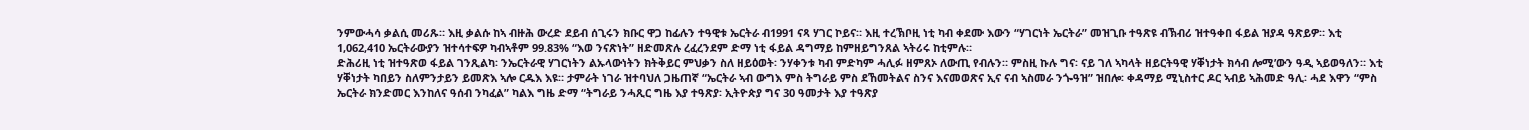ንምውሓሳ ቃልሲ መሪጹ። እዚ ቃልሱ ከኣ ብዙሕ ውረድ ደይብ ሰጊሩን ክቡር ዋጋ ከፊሉን ተዓዊቱ ኤርትራ ብ1991 ናጻ ሃገር ኮይና። እዚ ተረኽቦዚ ነቲ ካብ ቀደሙ እውን “ሃገርነት ኤርትራ” መዝጊቡ ተዓጽዩ ብኽብሪ ዝተዓቀበ ፋይል ዝያዳ ዓጽይዎ። እቲ 1,062,410 ኤርትራውያን ዝተሳተፍዎ ካብኣቶም 99.83% “እወ ንናጽነት” ዘድመጽሉ ረፈረንደም ድማ ነቲ ፋይል ዳግማይ ከምዘይግንጸል ኣትሪሩ ከቲምሉ።
ድሕሪዚ ነቲ ዝተዓጽወ ፋይል ገንጺልካ፡ ንኤርትራዊ ሃገርነትን ልኡላውነትን ክትቅይር ምህቃን ስለ ዘይዕወት፡ ንሃቀንቱ ካብ ምድካም ሓሊፉ ዘምጸኦ ለውጢ የብሉን። ምስዚ ኩሉ ግና፡ ናይ ገለ ኣካላት ዘይርትዓዊ ሃቐነታት ክሳብ ሎሚ’ውን ዓዲ ኣይወዓለን። እቲ ሃቐነታት ካበይን ስለምንታይን ይመጽእ ኣሎ ርዱእ እዩ። ታምራት ነገራ ዝተባህለ ጋዜጠኛ “ኤርትራ ኣብ ውግእ ምስ ትግራይ ምስ ደኸመትልና ስንና እናመወጽና ኢና ናብ ኣስመራ ንጐዓዝ” ዝበሎ፡ ቀዳማይ ሚኒስተር ዶር ኣብይ ኣሕመድ ዓሊ፡ ሓደ እዋን “ምስ ኤርትራ ክንድመር እንከለና ዓሰብ ንካፈል” ካልእ ግዜ ድማ “ትግራይ ንሓጺር ግዜ እያ ተዓጽያ፡ ኢትዮጵያ ግና 30 ዓመታት እያ ተዓጽያ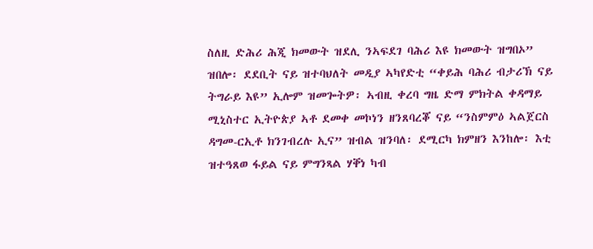ስለዚ ድሕሪ ሕጂ ክመውት ዝደሊ ንኣፍደገ ባሕሪ እዩ ክመውት ዝግበኦ” ዝበሎ፡ ደደቢት ናይ ዝተባህለት መዲያ ኣካየድቲ “ቀይሕ ባሕሪ ብታሪኽ ናይ ትግራይ እዩ” ኢሎም ዝመጐትዎ፡ ኣብዚ ቀረባ ግዜ ድማ ምክትል ቀዳማይ ሚኒስተር ኢትዮጵያ ኣቶ ደመቀ መኮነን ዘንጸባረቖ ናይ “ንስምምዕ ኣልጀርስ ዳግመ-ርኢቶ ክንገብረሉ ኢና” ዝብል ዝንባለ፡ ደሚርካ ክምዘን እንከሎ፡ እቲ ዝተዓጸወ ፋይል ናይ ምግንጻል ሃቐነ ካብ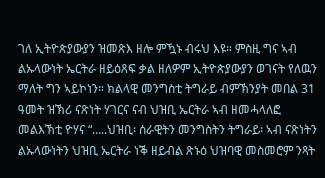ገለ ኢትዮጵያውያን ዝመጽእ ዘሎ ምዃኑ ብሩህ እዩ። ምስዚ ግና ኣብ ልኡላውነት ኤርትራ ዘይዕጸፍ ቃል ዘለዎም ኢትዮጵያውያን ወገናት የለዉን ማለት ግን ኣይኮነን። ክልላዊ መንግስቲ ትግራይ ብምኽንያት መበል 31 ዓመት ዝኽሪ ናጽነት ሃገርና ናብ ህዝቢ ኤርትራ ኣብ ዘመሓላለፎ መልእኽቲ ዮሃና “…..ህዝቢ፡ ሰራዊትን መንግስትን ትግራይ፡ ኣብ ናጽነትን ልኡላውነትን ህዝቢ ኤርትራ ነቕ ዘይብል ጽኑዕ ህዝባዊ መስመሮም ንጻት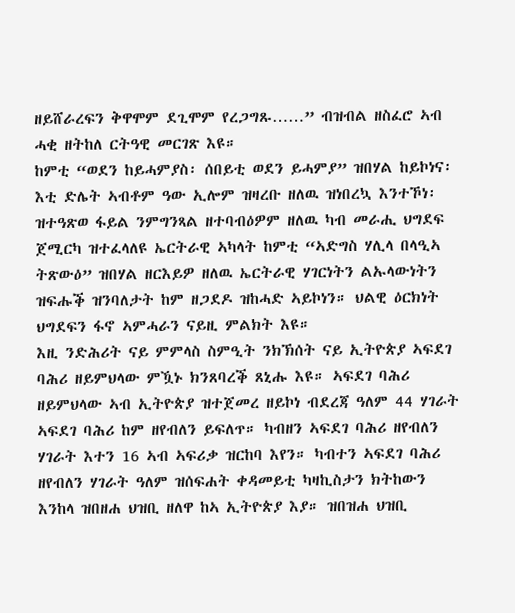ዘይሸራረፍን ቅዋሞም ደጊሞም የረጋግጹ……” ብዝብል ዘስፈሮ ኣብ ሓቂ ዘትከለ ርትዓዊ መርገጽ እዩ።
ከምቲ “ወደን ከይሓምያስ፡ ሰበይቲ ወደን ይሓምያ” ዝበሃል ከይኮነና፡ እቲ ድሌት ኣብቶም ዓው ኢሎም ዝዛረቡ ዘለዉ ዝነበረኳ እንተኾነ፡ ዝተዓጽወ ፋይል ንምግንጻል ዘተባብዕዎም ዘለዉ ካብ መራሒ ህግደፍ ጀሚርካ ዝተፈላለዩ ኤርትራዊ ኣካላት ከምቲ “ኣድግስ ሃሊላ በላዒኣ ትጽውዕ” ዝበሃል ዘርእይዎ ዘለዉ ኤርትራዊ ሃገርነትን ልኡላውነትን ዝፍሑቕ ዝንባለታት ከም ዘጋደዶ ዝከሓድ ኣይኮነን። ህልዊ ዕርክነት ህግደፍን ፋኖ ኣምሓራን ናይዚ ምልክት እዩ።
እዚ ንድሕሪት ናይ ምምላስ ስምዒት ንክኽሰት ናይ ኢትዮጵያ ኣፍደገ ባሕሪ ዘይምህላው ምዃኑ ክንጸባረቕ ጸኒሑ እዩ። ኣፍደገ ባሕሪ ዘይምህላው ኣብ ኢትዮጵያ ዝተጀመረ ዘይኮነ ብደረጃ ዓለም 44 ሃገራት ኣፍደገ ባሕሪ ከም ዘየብለን ይፍለጥ። ካብዘን ኣፍደገ ባሕሪ ዘየብለን ሃገራት እተን 16 ኣብ ኣፍሪቃ ዝርከባ እየን። ካብተን ኣፍደገ ባሕሪ ዘየብለን ሃገራት ዓለም ዝሰፍሐት ቀዳመይቲ ካዛኪስታን ክትከውን እንከላ ዝበዘሐ ህዝቢ ዘለዋ ከኣ ኢትዮጵያ እያ። ዝበዝሐ ህዝቢ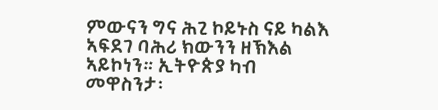ምውናን ግና ሕጊ ኮይኑስ ናይ ካልእ ኣፍደገ ባሕሪ ክውንን ዘኽእል ኣይኮነን። ኢትዮጵያ ካብ መዋስንታ፡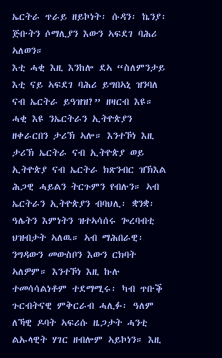ኤርትራ ጥራይ ዘይኮነት፡ ሱዳን፡ ኬንያ፡ ጅቡትን ሶማሊያን እውን ኣፍደገ ባሕሪ ኣለወን።
እቲ ሓቂ እዚ እንከሎ ደኣ “ስለምንታይ እቲ ናይ ኣፍደገ ባሕሪ ይግበኣኒ ዝንባለ ናብ ኤርትራ ይዓዝዝ?” ዘዛርብ እዩ። ሓቂ እዩ ንኤርትራን ኢትዮጵያን ዘቀራርበን ታሪኽ ኣሎ። እንተኾነ እዚ ታሪኽ ኤርትራ ናብ ኢትዮጵያ ወይ ኢትዮጵያ ናብ ኤርትራ ክጽንብር ዝኽእል ሕጋዊ ሓይልን ትርጉምን የብሉን። ኣብ ኤርትራን ኢትዮጵያን ብባህሊ፡ ቋንቋ፡ ዓሌትን እምነትን ዝተኣሳሰሩ ጐረባብቲ ህዝብታት ኣለዉ። ኣብ ማሕበራዊ፡ ንግዳውን መውስቦን እውን ርክባት ኣለዎም። እንተኾነ እዚ ኩሉ ተመሳሳልነቶም ተደማሚሩ፡ ካብ ጥቡቕ ጉርብትናዊ ምቅርራብ ሓሊፉ፡ ዓለም ለኻዊ ዶባት ኣፍሪሱ ዜጋታት ሓንቲ ልኡላዊት ሃገር ዘብሎም ኣይኮነን። እዚ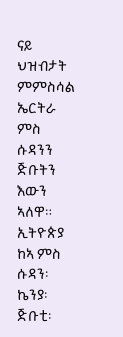ናይ ህዝብታት ምምስሳል ኤርትራ ምስ ሱዳንን ጅቡትን እውን ኣለዋ። ኢትዮጵያ ከኣ ምስ ሱዳን፡ ኬንያ፡ ጅቡቲ፡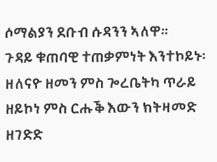ሶማልያን ደቡብ ሱዳንን ኣለዋ።
ጉዳይ ቁጠባዊ ተጠቃምነት እንተኮይኑ፡ ዘለናዮ ዘመን ምስ ጐረቤትካ ጥራይ ዘይኮነ ምስ ርሑቕ እውን ክትዛመድ ዘገድድ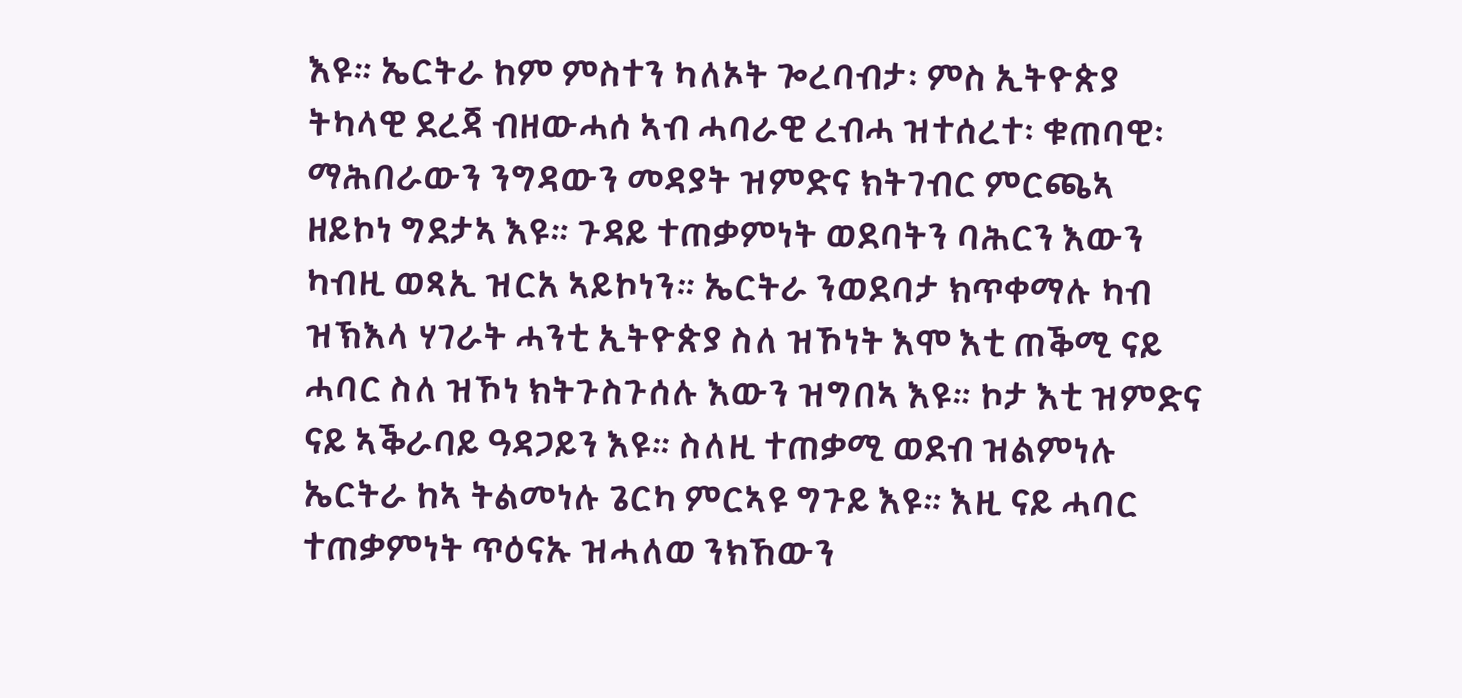እዩ። ኤርትራ ከም ምስተን ካለኦት ጐረባብታ፡ ምስ ኢትዮጵያ ትካላዊ ደረጃ ብዘውሓሰ ኣብ ሓባራዊ ረብሓ ዝተሰረተ፡ ቁጠባዊ፡ ማሕበራውን ንግዳውን መዳያት ዝምድና ክትገብር ምርጫኣ ዘይኮነ ግደታኣ እዩ። ጉዳይ ተጠቃምነት ወደባትን ባሕርን እውን ካብዚ ወጻኢ ዝርአ ኣይኮነን። ኤርትራ ንወደባታ ክጥቀማሉ ካብ ዝኽእላ ሃገራት ሓንቲ ኢትዮጵያ ስለ ዝኾነት እሞ እቲ ጠቕሚ ናይ ሓባር ስለ ዝኾነ ክትጉስጉሰሉ እውን ዝግበኣ እዩ። ኮታ እቲ ዝምድና ናይ ኣቕራባይ ዓዳጋይን እዩ። ስለዚ ተጠቃሚ ወደብ ዝልምነሉ ኤርትራ ከኣ ትልመነሉ ጌርካ ምርኣዩ ግጉይ እዩ። እዚ ናይ ሓባር ተጠቃምነት ጥዕናኡ ዝሓለወ ንክኸውን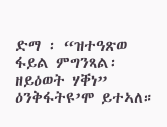ድማ ፡ “ዝተዓጽወ ፋይል ምግንጻል፡ ዘይዕወት ሃቐነ” ዕንቅፋትዩ’ሞ ይተኣለ።